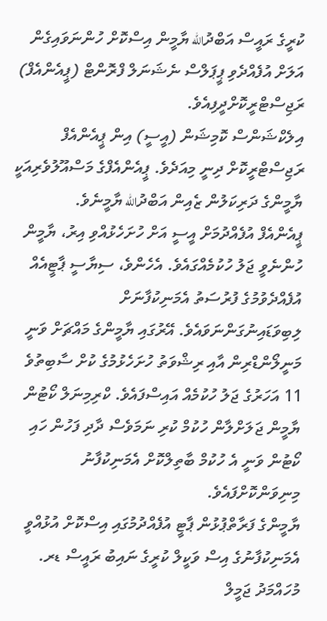ކުރީގެ ރައީސް އަބްދުالله ޔާމީން އިސްކޮށް ހުންނަވައިގެން އަލަށް އުފެއްދެވި ޕީޕަލްސް ނެޝަނަލް ފްރޮންޓް (ޕީއެންއެފް) ރަޖިސްޓްރީކޮށްދީފިއެވެ.
އިލެކްޝަންސް ކޮމިޝަން (އީސީ) އިން ޕީއެންއެފް ރަޖިސްޓްރީކޮށް ދިނީ މިއަދެވެ. ޕީއެންއެފްގެ މަސްއޫލުވެރިއަކީ ޔާމީންގެ ދަރިކަލުން ޒެއިން އަބްދުالله ޔާމީނެވެ.
ޕީއެންއެފް އުފެއްދުމަށް އީސީ އަށް ހުށަހެޅުއްވި އިރު، ޔާމީން ހުންނެވީ ޖަލު ހުކުމެއްގައެވެ. އެހެންވެ، ސިޔާސީ ޕާޓީއެއް އުފެއްދެވުމުގެ ފުރުސަތު އެމަނިކުފާނަށް ލިބިވަޑައިނުގަންނަވައެވެ. އޭރުގައި ޔާމީންގެ މައްޗަށް ވަނީ މަނީލޯންޑްރިން އާއި ރިޝްވަތު ހުށަހެޅުމުގެ ކުށް ސާބިތުވެ 11 އަހަރުގެ ޖަލު ހުކުމެއް އައިސްފައެވެ. ކްރިމިނަލް ކޯޓުން ޔާމީން ޖަލަށްލާން ހުކުމް ކުރި ނަމަވެސް ދާދި ފަހުން ހައި ކޯޓުން ވަނީ އެ ހުކުމް ބާތިލްކޮށް އެމަނިކުފާނު މިނިވަންކޮށްފައެވެ.
ޔާމީންގެ ފަރާތްޕުޅުން ޕާޓީ އުފެއްދުމުގައި އިސްކޮށް އުޅުއްވީ އެމަނިކުފާނުގެ އިސް ވަކީލް ކުރީގެ ނައިބު ރައީސް ޑރ. މުހައްމަދު ޖަމީލް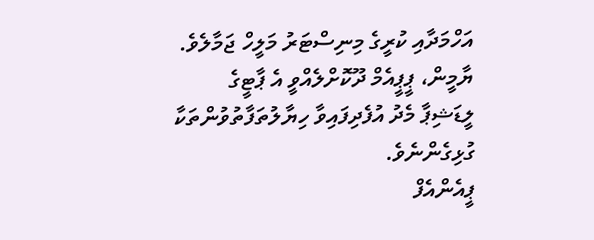އަހްމަދާއި ކުރީގެ މިނިސްޓަރު މަލީހް ޖަމާލެވެ.
ޔާމީން، ޕީޕީއެމް ދޫކޮށްލެއްވީ އެ ޕާޓީގެ ލީޑަޝިޕާ މެދު އުފެދިފައިވާ ހިޔާލުތަފާތުވުންތަކާ ގުޅިގެންނެވެ.
ޕީއެންއެފް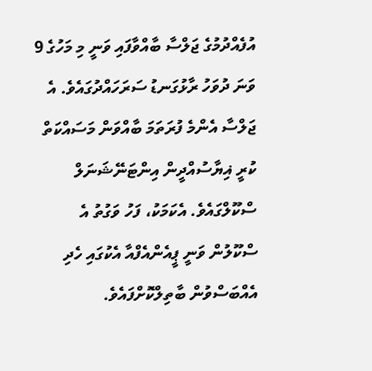އުފެއްދުމުގެ ޖަލްސާ ބާއްވާފައި ވަނީ މި މަހުގެ 9 ވަނަ ދުވަހު ރާޅުގަނޑު ސަރަހައްދުގައެވެ. އެ ޖަލްސާ އެންމެ ފުރަތަމަ ބާއްވަން މަސައްކަތް ކުރީ ޣިޔާސުއްދީން އިންޓަނޭޝަނަލް ސްކޫލްގައެވެ. އެކަމަކު، ފަހު ވަގުތު އެ ސްކޫލުން ވަނީ ޕީއެންއެފްއާ އެކުގައި ހެދި އެއްބަސްވުން ބާތިލްކޮށްފައެވެ.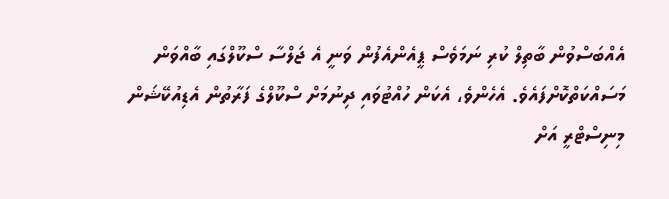އެއްބަސްވުން ބާތިލް ކުރި ނަމަވެސް ޕީއެންއެފުން ވަނީ އެ ޖަލްސާ ސްކޫލްގައި ބާއްވަން މަސައްކަތްކޮށްފައެވެ. އެހެންވެ، އެކަން ހުއްޓުވައި ދިނުމަށް ސްކޫލްގެ ފަރާތުން އެޑިއުކޭޝަން މިނިސްޓްރީ އަށް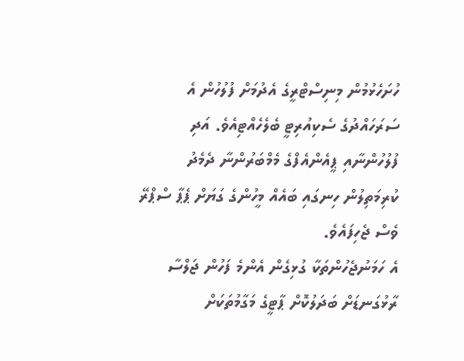ހުށަހެޅުމުން މިނިސްޓްރީގެ އެދުމަށް ފުލުހުން އެ ސަރަހައްދުގެ ސެކިއުރިޓީ ބެލެހެއްޓިއެވެ. އަދި ފުލުހުންނާއި ޕީއެންއެފްގެ މެމްބަރުންނާ ދެމެދު ކުރިމަތިލުން ހިނގައި ބައެއް މީހުންގެ ގަޔަށް ޕެޕާ ސްޕްރޭ ވެސް ޖެހިފައެވެ.
އެ ހަމަނުޖެހުންތަކާ ގުޅިގެން އެންމެ ފަހުން ޖަލްސާ ރާޅުގަނޑަށް ބަދަލުކޮށް ޕާޓީގެ މަގާމުތަކަށް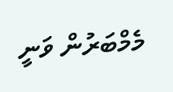މެމްބަރުން ވަނީ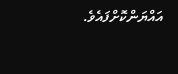އައްޔަންކޮށްފައެވެ.